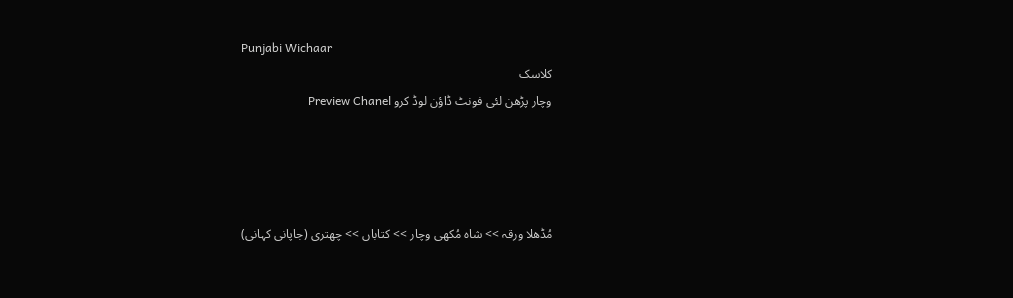Punjabi Wichaar
کلاسک
وچار پڑھن لئی فونٹ ڈاؤن لوڈ کرو Preview Chanel




مُڈھلا ورقہ >> شاہ مُکھی وچار >> کتاباں >> چھتری (جاپانی کہانی)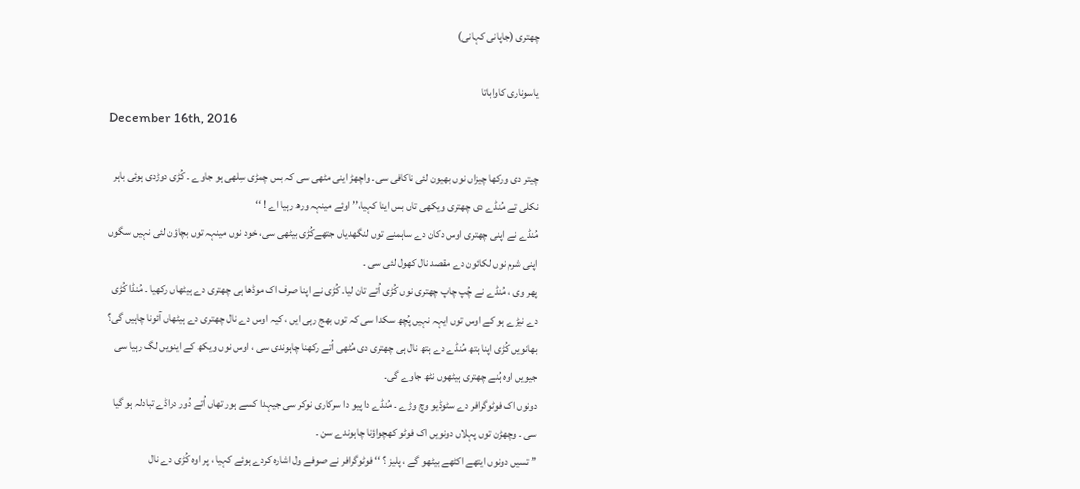چھتری (جاپانی کہانی)

یاسوناری کاواباتا
December 16th, 2016

چیتر دی ورکھا چیزاں نوں بھیون لئی ناکافی سی۔ واچھڑ اینی مٹھی سی کہ بس چمڑی سِلھی ہو جاوے ۔ کُڑی دوڑدی ہوئی باہر نکلی تے مُنڈے دی چھتری ویکھی تاں بس اینا کہیا،’’ اوئے مینہہ ورھ رہیا اے ! ‘‘
مُنڈے نے اپنی چھتری اوس دکان دے ساہمنے توں لنگھدیاں جتھےکُڑی بیٹھی سی، خود نوں مینہہ توں بچاؤن لئی نہیں سگوں اپنی شرم نوں لکائون دے مقصد نال کھول لئی سی ۔
پھر وی ، مُنڈے نے چُپ چاپ چھتری نوں کُڑی اُتے تان لیا۔ کُڑی نے اپنا صرف اک موڈھا ہی چھتری دے ہیٹھاں رکھیا ۔ مُنڈا کُڑی دے نیڑے ہو کے اوس توں ایہہ نہیں پُچھ سکدا سی کہ توں بھج رہی ایں ، کیہ اوس دے نال چھتری دے ہیٹھاں آئونا چاہیں گی؟ بھانویں کُڑی اپنا ہتھ مُنڈے دے ہتھ نال ہی چھتری دی مُٹھی اُتے رکھنا چاہوندی سی ، اوس نوں ویکھ کے اینویں لگ رہیا سی جیویں اوہ ہُنے چھتری ہیٹھوں نٹھ جاوے گی۔
دونوں اک فوٹوگرافر دے سٹوڈیو وچ وڑے ۔ مُنڈے دا پیو دا سرکاری نوکر سی جیہدا کسے ہور تھاں اُتے دُور دراڈے تبادلہ ہو گیا سی ۔ وچھڑن توں پہلاں دونویں اک فوٹو کھچواؤنا چاہوندے سن ۔
’’ تسیں دونوں ایتھے اکٹھے بیٹھو گے ، پلیز ؟ ‘‘ فوٹوگرافر نے صوفے ول اشارہ کردے ہوئے کہیا ، پر اوہ کُڑی دے نال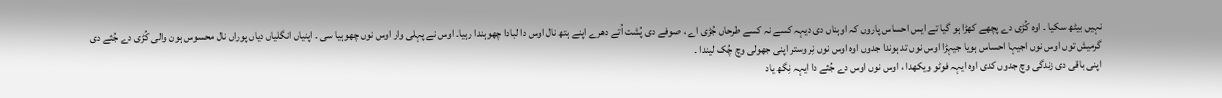نہیں بیٹھ سکیا ۔ اوہ کُڑی دے پچھے کھڑا ہو گیا تے ایس احساس پاروں کہ اوہناں دی دیہہ کسے نہ کسے طرحاں جُڑی اے ، صوفے دی پُشت اُتے دھرے اپنے ہتھ نال اوس دا لبادا چھوہندا رہیا۔ اوس نے پہلی وار اوس نوں چھوہیا سی ۔ اپنیاں انگلیاں دیاں پوراں نال محسوس ہون والی کُڑی دے جُثے دی گرمیش توں اوس نوں اجیہا احساس ہویا جیہڑا اوس نوں تد ہوندا جدوں اوہ اوس نوں نِر وستر اپنی جھولی وچ چُک لیندا ۔
اپنی باقی دی زندگی وچ جدوں کدی اوہ ایہہ فوٹو ویکھدا ، اوس نوں اوس دے جُثے دا ایہہ نِگھ یاد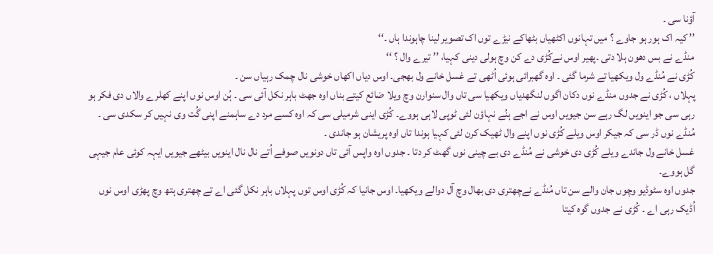آؤنا سی ۔
’’ کیہ اک ہور ہو جاوے ؟ میں تہانوں اکٹھیاں بٹھاکے نیڑے توں اک تصویر لینا چاہوندا ہاں ۔‘‘
منڈے نے بس دھون ہلا دتی ۔پھیر اوس نےکُڑی دے کن وچ ہولی دینی کہیا، ’’ تیرے وال ؟ ‘‘
کُڑی نے مُنڈے ول ویکھیا تے شرما گئی ۔ اوہ گھبرائی ہوئی اُٹھی تے غسل خانے ول بھجی۔ اوس دیاں اکھاں خوشی نال چمک رہیاں سن ۔
پہلاں ، کُڑی نے جدوں منڈے نوں دکان اگوں لنگھدیاں ویکھیا سی تاں وال سنوارن وچ ویلا ضائع کیتے بناں اوہ جھٹ باہر نکل آئی سی ۔ ہُن اوس نوں اپنے کھلرے والاں دی فکر ہو رہی سی جو اینویں لگ رہے سن جیویں اوس نے اجے ہنُے نہاؤن لئی ٹوپی لاہی ہووے۔ کُڑی اینی شرمیلی سی کہ اوہ کسے مرد دے ساہمنے اپنی گُت وی نہیں کر سکدی سی ۔ مُنڈے نوں ڈر سی کہ جیکر اوس ویلے کُڑی نوں اپنے وال ٹھیک کرن لئی کہیا ہوندا تاں اوہ پریشان ہو جاندی ۔
غسل خانے ول جاندے ویلے کُڑی دی خوشی نے مُنڈے دی بے چینی نوں گھٹ کر دتا ۔ جدوں اوہ واپس آئی تاں دونویں صوفے اُتے نال نال اینویں بیٹھے جیویں ایہہ کوئی عام جیہی گل ہووے۔
جدوں اوہ سٹوڈیو وچوں جان والے سن تاں مُنڈے نےچھتری دی بھال وچ آل دوالے ویکھیا۔ اوس جانیا کہ کُڑی اوس توں پہلاں باہر نکل گئی اے تے چھتری ہتھ وچ پھڑی اوس نوں اُڈیک رہی اے ۔ کُڑی نے جدوں گوہ کیتا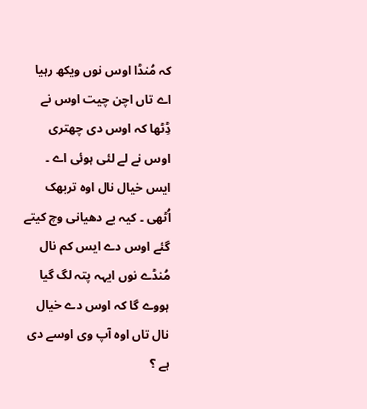کہ مُنڈا اوس نوں ویکھ رہیا اے تاں اچن چیت اوس نے ڈِٹھا کہ اوس دی چھتری اوس نے لے لئی ہوئی اے ۔ ایس خیال نال اوہ تربھک اُٹھی ۔ کیہ بے دھیانی وچ کیتے گئے اوس دے ایس کم نال مُنڈے نوں ایہہ پتہ لگ گیا ہووے گا کہ اوس دے خیال نال تاں اوہ آپ وی اوسے دی ہے ؟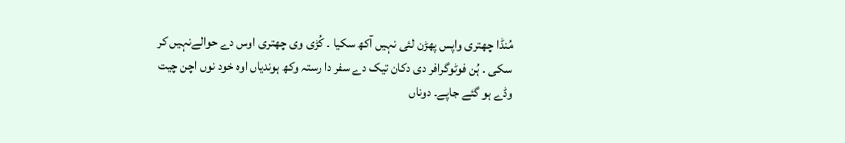مُنڈا چھتری واپس پھڑن لئی نہیں آکھ سکیا ۔ کُڑی وی چھتری اوس دے حوالےنہیں کر سکی ۔ ہُن فوٹوگرافر دی دکان تیک دے سفر دا رستہ وکھ ہوندیاں اوہ خود نوں اچن چیت وڈے ہو گئے جاپے۔ دوناں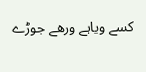کسے ویاہے ورھے جوڑے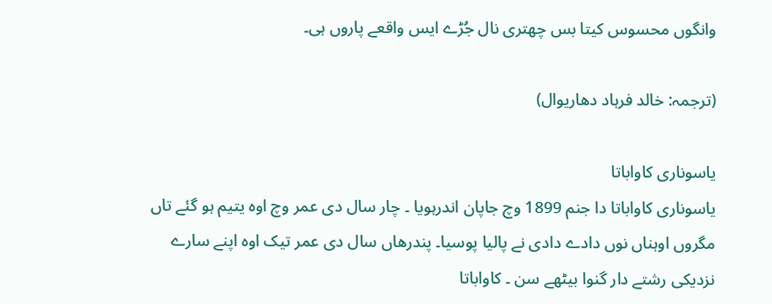وانگوں محسوس کیتا بس چھتری نال جُڑے ایس واقعے پاروں ہی۔

(ترجمہ: خالد فرہاد دھاریوال)

یاسوناری کاواباتا
یاسوناری کاواباتا دا جنم 1899 وچ جاپان اندرہویا ۔ چار سال دی عمر وچ اوہ یتیم ہو گئے تاں مگروں اوہناں نوں دادے دادی نے پالیا پوسیا۔ پندرھاں سال دی عمر تیک اوہ اپنے سارے نزدیکی رشتے دار گنوا بیٹھے سن ۔ کاواباتا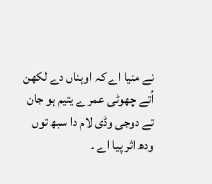نے منیا اے کہ اوہناں دے لکھن اُتے چھوٹی عمر ے یتیم ہو جان تے دوجی وڈی لام دا سبھ توں ودھ اثر پیا اے ۔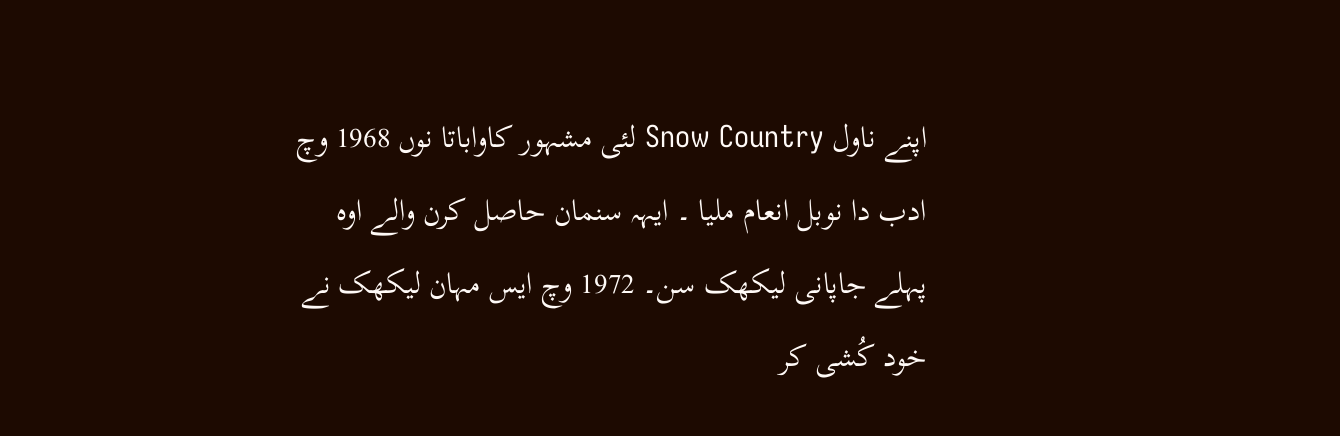اپنے ناول Snow Country لئی مشہور کاواباتا نوں 1968 وچ ادب دا نوبل انعام ملیا ۔ ایہہ سنمان حاصل کرن والے اوہ پہلے جاپانی لیکھک سن۔ 1972 وچ ایس مہان لیکھک نے خود کُشی کر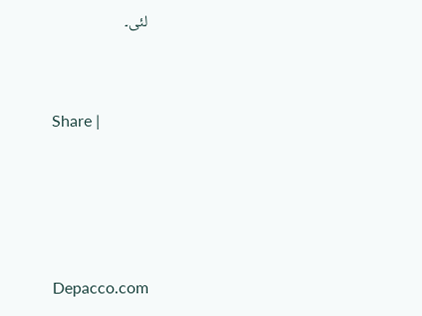لئی۔


Share |




Depacco.com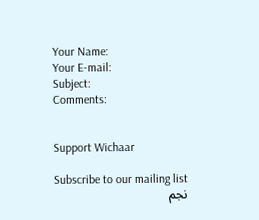Your Name:
Your E-mail:
Subject:
Comments:


Support Wichaar

Subscribe to our mailing list
نجم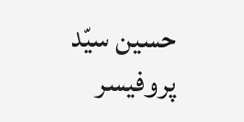حسین سیّد
پروفیسر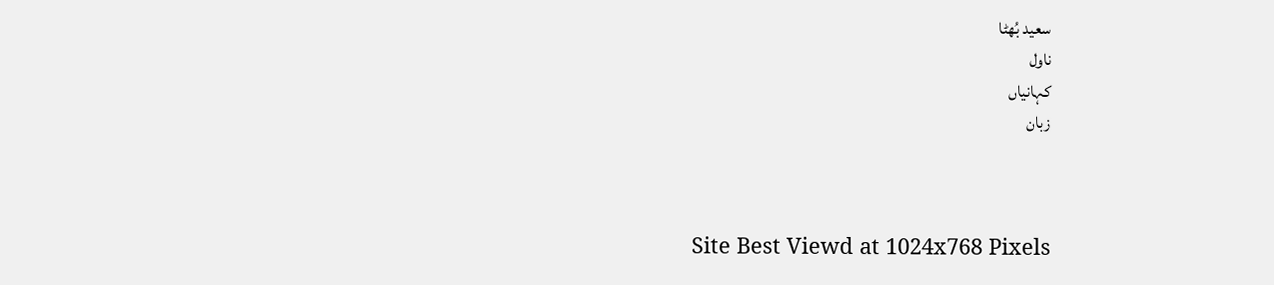سعید بُھٹا
ناول
کہانیاں
زبان



Site Best Viewd at 1024x768 Pixels